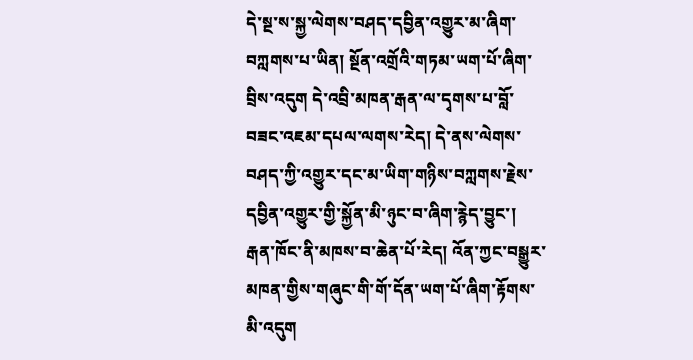དེ་སྔ་ས་སྐྱ་ལེགས་བཤད་དབྱིན་འགྱུར་མ་ཞིག་བཀླགས་པ་ཡིན། སྔོན་འགྲོའི་གཏམ་ཡག་པོ་ཞིག་བྲིས་འདུག དེ་འབྲི་མཁན་རྒན་ལ་དྭགས་པ་བློ་བཟང་འཇམ་དཔལ་ལགས་རེད། དེ་ནས་ལེགས་བཤད་ཀྱི་འགྱུར་དང་མ་ཡིག་གཉིས་བཀླགས་རྗེས་དབྱིན་འགྱུར་གྱི་སྐྱོན་མི་ཉུང་བ་ཞིག་རྙེད་བྱུང་། རྒན་ཁོང་ནི་མཁས་བ་ཆེན་པོ་རེད། འོན་ཀྱང་བསྒྱུར་མཁན་གྱིས་གཞུང་གི་གོ་དོན་ཡག་པོ་ཞིག་རྟོགས་མི་འདུག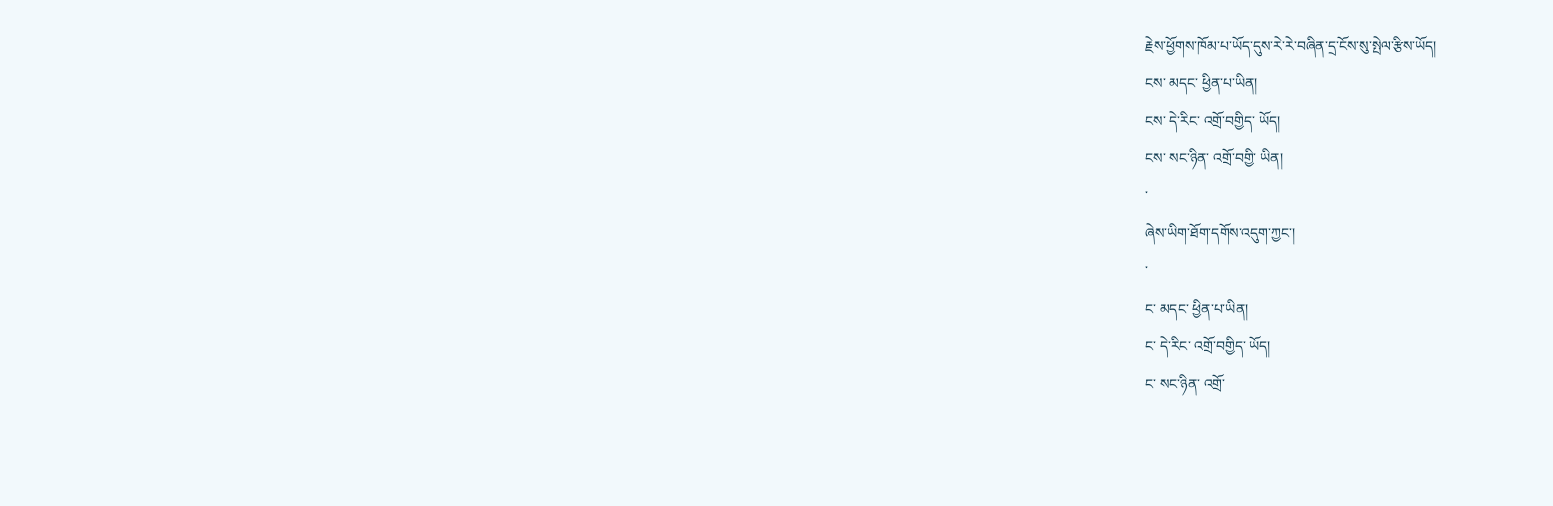རྗེས་ཕྱོགས་ཁོམ་པ་ཡོད་དུས་རེ་རེ་བཞིན་དྲ་ངོས་སུ་སྤེལ་རྩིས་ཡོད།
ངས་ མདང་ ཕྱིན་པ་ཡིན།
ངས་ དེ་རིང་ འགྲོ་བགྱིད་ ཡོད།
ངས་ སང་ཉིན་ འགྲོ་བགྱི་ ཡིན།
་
ཞེས་ཡིག་ཐོག་དགོས་འདུག་ཀྱང་།
་
ང་ མདང་ ཕྱིན་པ་ཡིན།
ང་ དེ་རིང་ འགྲོ་བགྱིད་ ཡོད།
ང་ སང་ཉིན་ འགྲོ་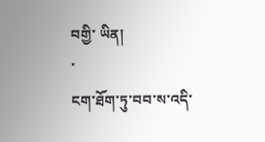བགྱི་ ཡིན།
་
ངག་ཐོག་ཏུ་བབ་ས་འདི་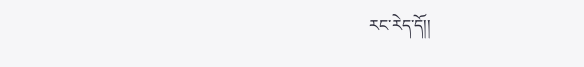རང་རེད་དོ།།